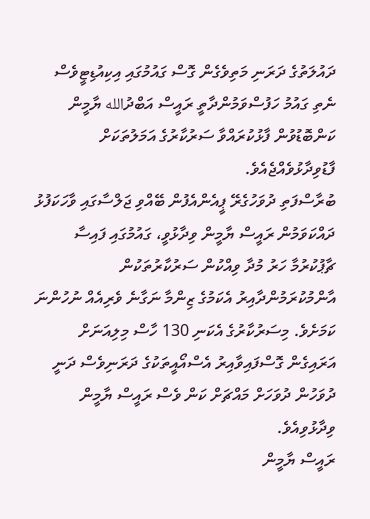ދައުލަތުގެ ދަރަނި މަތިވެގެން ގޮސް ގައުމުގައި އިކިއުޑިޓީވެސް ނެތި ގައުމު ހަފުސްވަމުންދާތީ ރައީސް އަބްދުالله ޔާމީން ކަންބޮޑުވުން ފާޅުކުރައްވާ ސަރުކާރުގެ އަމަލުތަކަށް ފާޑުވިދާޅުވެއްޖެއެވެ.
ބުރާސްފަތި ދުވަހުގެރޭ ޕީއެންއެފުން ބޭއްވި ޖަލްސާގައި ވާހަކަފުޅު ދައްކަވަމުން ރައީސް ޔާމީން ވިދާޅުވީ، ގައުމުގައި ފައިސާ ޗާޕުކުރުމާ ހަރު މުދާ ވިއްކުން ސަރުކާރުތަކުން އާންމުކުރަމުންދާއިރު އެކަމުގެ ޒިންމާ ނަގާނެ ވެރިއެއް ނުހުންނަ ކަމަށެވެ. މިސަރުކާރުގެ އެކަނި 130 ހާސް މިލިއަނަށް އަރައިގެން ގޮސްފައިވާއިރު އެސްއޯއީތަކުގެ ދަރަނިވެސް ދަނީ ދުވަހުން ދުވަހަށް މައްޗަށް ކަން ވެސް ރައީސް ޔާމީން ވިދާޅުވިއެވެ.
ރައީސް ޔާމީން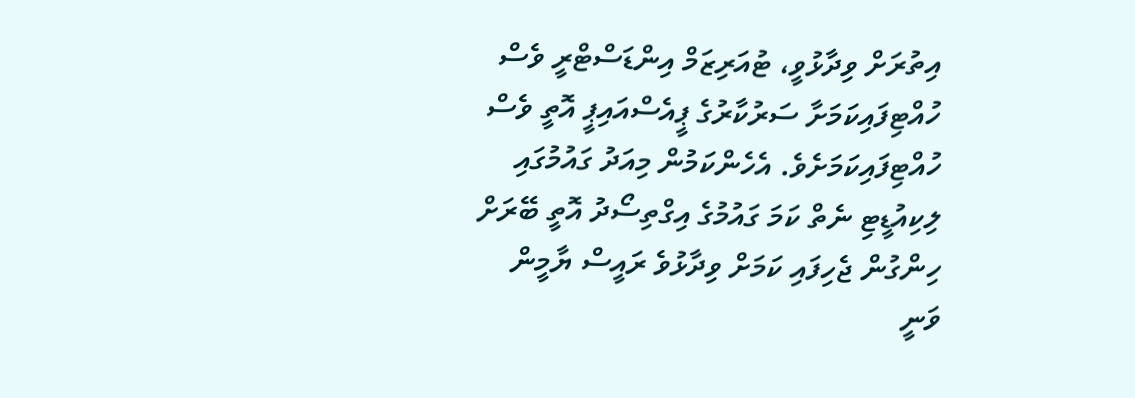އިތުރަށް ވިދާޅުވީ، ޓުއަރިޒަމް އިންޑަސްޓްރީ ވެސް ހުއްޓިފައިކަމަށާ ސަރުކާރުގެ ޕީއެސްއައިޕީ އޮތީ ވެސް ހުއްޓިފައިކަމަށެވެ. އެހެންކަމުން މިއަދު ގައުމުގައި ލިކިއުޑީޓި ނެތް ކަމަ ގައުމުގެ އިގްތިސޯދު އޮތީ ބޭރަށް ހިންގުން ޖެހިފައި ކަމަށް ވިދާޅުވެ ރައީސް ޔާމީން ވަނީ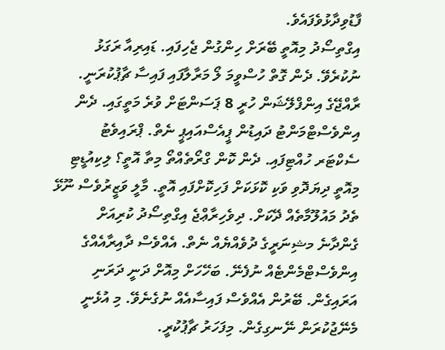ފާޑުވިދާޅުވެފައެވެ.
އިގްތިސޯދު މިއޮތީ ބޭރަށް ހިންގުން ޖެހިފައި. ޑައިރިއާ ރަގަޅު ނުކުރެވޭ. ދެން ގޮތް ހުސްވީމަ ލޯ މަރާލާފައި ފައިސާ ޗާޕުކުރަނީ. ރާއްޖޭގެ އިންފްލޭޝަން ހުރީ 8 ޕަސަންޓަށް ވުރެ މަތީގައި. ދެން އިންވެސްޓްމަންޓު ދައިޑުން ޕީއެސްއައިޕީ ނެތް. ޕްރައިވެޓު ސެކްޓަރ ހުއްޓިފައި. ދެން ކޮން ގްރޯތެއްތޯ މިތާ އޮތީ؟ ލިކިއުޑީޓި މިއޮތީ ދިޔަދޮވި ވަކި ކޮޅަކަށް ފަހިކޮށްފައި އޮތީ. މާލީ ވަޒީރުވެސް ނޫޅޭ ތެދު މައުލޫމާތެއް ދޭކަށް. ދިވެހިރާޢްޖެ އިގްތިސޯދު ކުރިއަށް ގެންދާނެ މޝިނަރީގެ ދުވެއްޔެއް ނެތް. އެއްވެސް ދާއިރާއެއްގެ އިންވެސްޓްމެންޓެއް ނުފެނޭ. ބަހޭހަށް މިއޮށް ދަނީ ދަރަނި އަރައިގެން. ބޭރުން އެއްވެސް ފައިސާއެއް ނުގެނެވޭ. މި އުޅެނީ މެނޭޖުކުރަން ނޭނގިގެން. މިފަހަރު ޗާޕުކުރީ.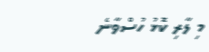މި ލާރި ކޮޅު ހުސްވާނެ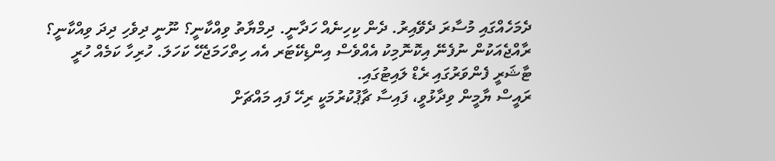ދެމަހެއްގައި މުސާރަ ދެވޭއިރު. ދެން ކިހިނެއް ހަދާނީ. ދިމްޔާތު ވިއްކާނީ؟ ނޫނީ ދިވެހި ދިދަ ވިއްކާނީ؟ ރާއްޖެއަކުން ނުފެނޭ އިކޮނޮމިކު އެއްވެސް އިންޑިކޭޓަރ އެއ ހިތްހަމަޖެހޭ ކަހަލަ. ހުރިހާ ކަމެއް ހުރީ ޓާޝަރީ ފެންވަރުގައި ރެޑް ލައިޓުގައި.
ރައީސް ޔާމީން ވިދާޅުވީ، ފައިސާ ޗާޕުކުރުމަކީ ރިހޭ ފައި މައްޗަށް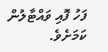ފަހު ފޮއި ވައްޓާލުން ކަމަށެވެ.